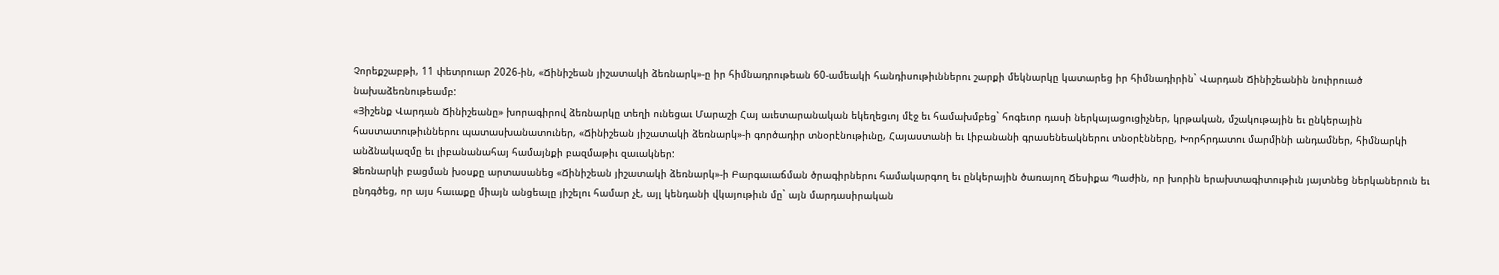Չորեքշաբթի, 11 փետրուար 2026-ին, «Ճինիշեան յիշատակի ձեռնարկ»-ը իր հիմնադրութեան 60-ամեակի հանդիսութիւններու շարքի մեկնարկը կատարեց իր հիմնադիրին` Վարդան Ճինիշեանին նուիրուած նախաձեռնութեամբ:
«Յիշենք Վարդան Ճինիշեանը» խորագիրով ձեռնարկը տեղի ունեցաւ Մարաշի Հայ աւետարանական եկեղեցւոյ մէջ եւ համախմբեց` հոգեւոր դասի ներկայացուցիչներ, կրթական, մշակութային եւ ընկերային հաստատութիւններու պատասխանատուներ, «Ճինիշեան յիշատակի ձեռնարկ»-ի գործադիր տնօրէնութիւնը, Հայաստանի եւ Լիբանանի գրասենեակներու տնօրէնները, Խորհրդատու մարմինի անդամներ, հիմնարկի անձնակազմը եւ լիբանանահայ համայնքի բազմաթիւ զաւակներ:
Ձեռնարկի բացման խօսքը արտասանեց «Ճինիշեան յիշատակի ձեռնարկ»-ի Բարգաւաճման ծրագիրներու համակարգող եւ ընկերային ծառայող Ճեսիքա Պաժին, որ խորին երախտագիտութիւն յայտնեց ներկաներուն եւ ընդգծեց, որ այս հաւաքը միայն անցեալը յիշելու համար չէ, այլ կենդանի վկայութիւն մը` այն մարդասիրական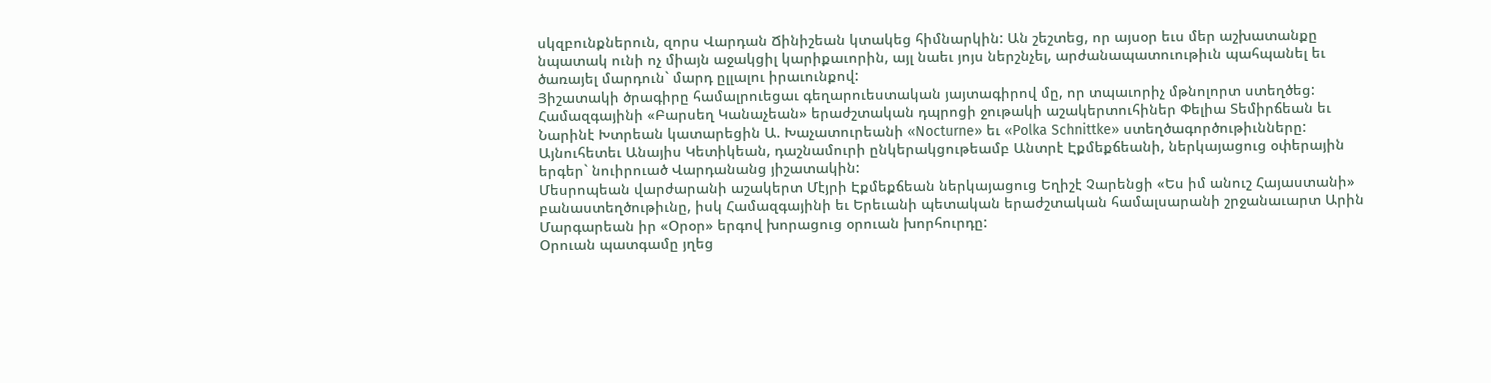սկզբունքներուն, զորս Վարդան Ճինիշեան կտակեց հիմնարկին: Ան շեշտեց, որ այսօր եւս մեր աշխատանքը նպատակ ունի ոչ միայն աջակցիլ կարիքաւորին, այլ նաեւ յոյս ներշնչել, արժանապատուութիւն պահպանել եւ ծառայել մարդուն` մարդ ըլլալու իրաւունքով:
Յիշատակի ծրագիրը համալրուեցաւ գեղարուեստական յայտագիրով մը, որ տպաւորիչ մթնոլորտ ստեղծեց:
Համազգայինի «Բարսեղ Կանաչեան» երաժշտական դպրոցի ջութակի աշակերտուհիներ Փելիա Տեմիրճեան եւ Նարինէ Խտրեան կատարեցին Ա. Խաչատուրեանի «Nocturne» եւ «Polka Schnittke» ստեղծագործութիւնները: Այնուհետեւ Անայիս Կետիկեան, դաշնամուրի ընկերակցութեամբ Անտրէ Էքմեքճեանի, ներկայացուց օփերային երգեր` նուիրուած Վարդանանց յիշատակին:
Մեսրոպեան վարժարանի աշակերտ Մէյրի Էքմեքճեան ներկայացուց Եղիշէ Չարենցի «Ես իմ անուշ Հայաստանի» բանաստեղծութիւնը, իսկ Համազգայինի եւ Երեւանի պետական երաժշտական համալսարանի շրջանաւարտ Արին Մարգարեան իր «Օրօր» երգով խորացուց օրուան խորհուրդը:
Օրուան պատգամը յղեց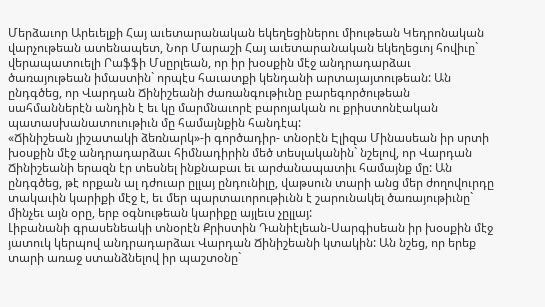Մերձաւոր Արեւելքի Հայ աւետարանական եկեղեցիներու միութեան Կեդրոնական վարչութեան ատենապետ, Նոր Մարաշի Հայ աւետարանական եկեղեցւոյ հովիւը` վերապատուելի Րաֆֆի Մսըրլեան, որ իր խօսքին մէջ անդրադարձաւ ծառայութեան իմաստին` որպէս հաւատքի կենդանի արտայայտութեան: Ան ընդգծեց, որ Վարդան Ճինիշեանի ժառանգութիւնը բարեգործութեան սահմաններէն անդին է եւ կը մարմնաւորէ բարոյական ու քրիստոնէական պատասխանատուութիւն մը համայնքին հանդէպ:
«Ճինիշեան յիշատակի ձեռնարկ»-ի գործադիր- տնօրէն Էլիզա Մինասեան իր սրտի խօսքին մէջ անդրադարձաւ հիմնադիրին մեծ տեսլականին` նշելով, որ Վարդան Ճինիշեանի երազն էր տեսնել ինքնաբաւ եւ արժանապատիւ համայնք մը: Ան ընդգծեց, թէ որքան ալ դժուար ըլլայ ընդունիլը, վաթսուն տարի անց մեր ժողովուրդը տակաւին կարիքի մէջ է, եւ մեր պարտաւորութիւնն է շարունակել ծառայութիւնը` մինչեւ այն օրը, երբ օգնութեան կարիքը այլեւս չըլլայ:
Լիբանանի գրասենեակի տնօրէն Քրիստին Դանիէլեան-Սարգիսեան իր խօսքին մէջ յատուկ կերպով անդրադարձաւ Վարդան Ճինիշեանի կտակին: Ան նշեց, որ երեք տարի առաջ ստանձնելով իր պաշտօնը`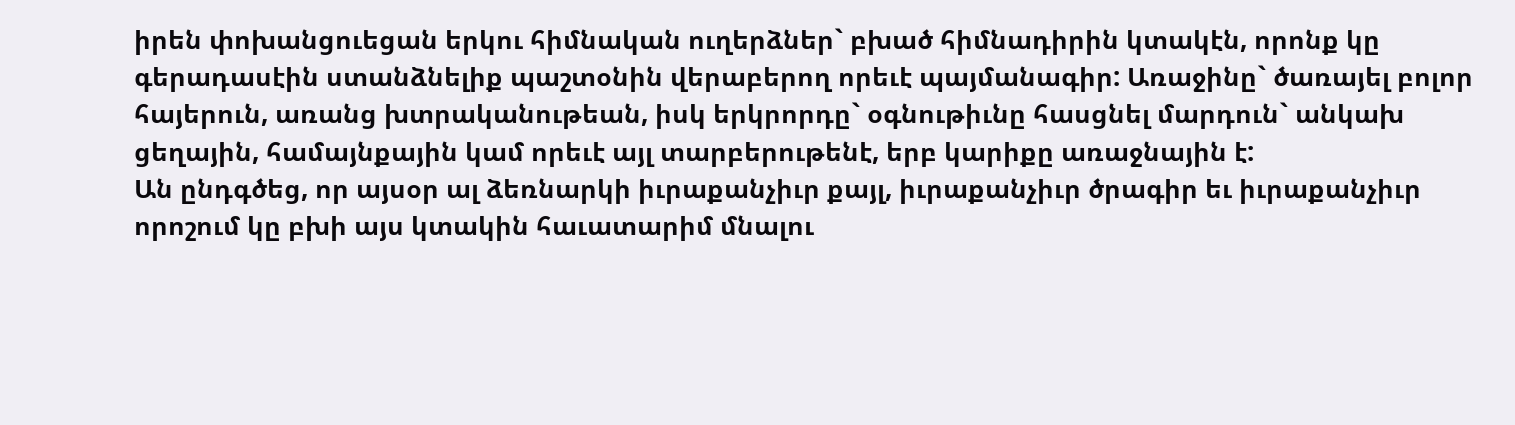իրեն փոխանցուեցան երկու հիմնական ուղերձներ` բխած հիմնադիրին կտակէն, որոնք կը գերադասէին ստանձնելիք պաշտօնին վերաբերող որեւէ պայմանագիր: Առաջինը` ծառայել բոլոր հայերուն, առանց խտրականութեան, իսկ երկրորդը` օգնութիւնը հասցնել մարդուն` անկախ ցեղային, համայնքային կամ որեւէ այլ տարբերութենէ, երբ կարիքը առաջնային է:
Ան ընդգծեց, որ այսօր ալ ձեռնարկի իւրաքանչիւր քայլ, իւրաքանչիւր ծրագիր եւ իւրաքանչիւր որոշում կը բխի այս կտակին հաւատարիմ մնալու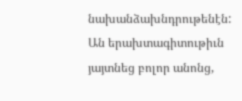նախանձախնդրութենէն: Ան երախտագիտութիւն յայտնեց բոլոր անոնց,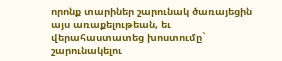որոնք տարիներ շարունակ ծառայեցին այս առաքելութեան, եւ վերահաստատեց խոստումը` շարունակելու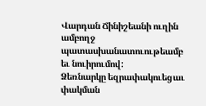Վարդան Ճինիշեանի ուղին ամբողջ պատասխանատուութեամբ եւ նուիրումով:
Ձեռնարկը եզրափակուեցաւ փակման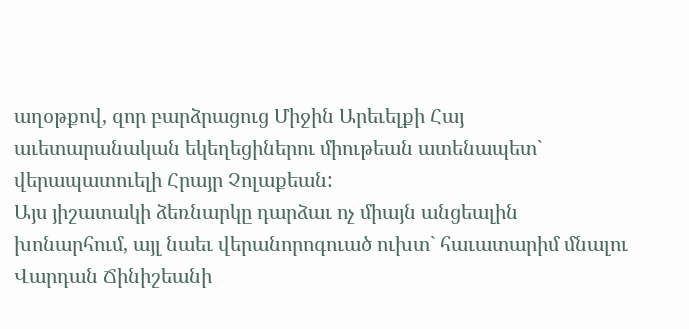աղօթքով, զոր բարձրացուց Միջին Արեւելքի Հայ աւետարանական եկեղեցիներու միութեան ատենապետ` վերապատուելի Հրայր Չոլաքեան:
Այս յիշատակի ձեռնարկը դարձաւ ոչ միայն անցեալին խոնարհում, այլ նաեւ վերանորոգուած ուխտ` հաւատարիմ մնալու Վարդան Ճինիշեանի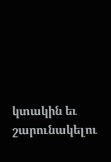կտակին եւ շարունակելու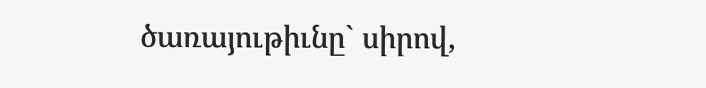ծառայութիւնը` սիրով,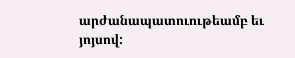արժանապատուութեամբ եւ յոյսով: